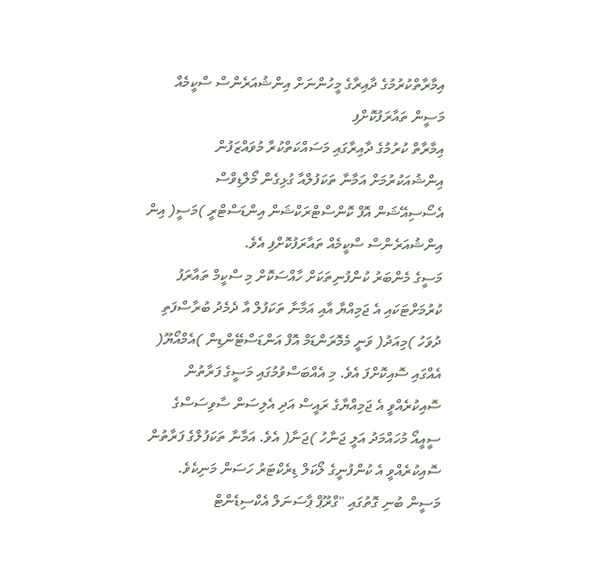އިމާރާތްކުރުމުގެ ދާއިރާގެ މީހުންނަށް އިންޝުއަރެންސް ސްކީމެއް މަސީން ތައާރަފުކޮށްފި
އިމާރާތް ކުރުމުގެ ދާއިރާގައި މަސައްކަތްކުރާ މުވައްޒަފުން އިންޝުއަކުރުމަށް އަމާނާ ތަކަފުލްއާ ގުޅިގެން މޯލްޑިވްސް އެސޯސިއޭޝަން އޮފް ކޮންސްޓްރަކްޝަން އިންޑަސްޓްރީ )މަސީ( އިން އިންޝުއަރެންސް ސްކީމެއް ތައާރަފުކޮށްފި އެވެ.
މަސީގެ މެންބަރު ކުންފުނިތަކަށް ހާއްސަކޮށް މި ސްކީމް ތައާރަފު ކުރުމަށްޓަކައި އެ ޖަމިއްޔާ އާއި އަމާނާ ތަކަފުލް އާ ދެމެދު ބުރާސްފަތި ދުވަހު )މިއަދު( ވަނީ މެމޮރަންޑަމް އޮފް އަންޑަސްޓޭންޑިން )އެމްއޯޔޫ( އެއްގައި ސޮއިކޮށްފަ އެވެ. މި އެއްބަސްވުމުގައި މަސީގެ ފަރާތުން ސޮއިކުރެއްވީ އެ ޖަމިއްޔާގެ ރައީސް އަދި އެލިސަން ސާވިސަސްގެ ސީއީއޯ މުހައްމަދު އަލީ ޖަނާހު )ޖަނާ( އެވެ. އަމާނާ ތަކަފުލްގެ ފަރާތުން ސޮއިކުރެއްވީ އެ ކުންފުނީގެ ލޯކަލް ޑިރެކްޓަރު ހަސަން މަނިކެވެ.
މަސީން ބުނި ގޮތުގައި "ގްރޫޕް ޕާސަނަލް އެކްސިޑެންޓް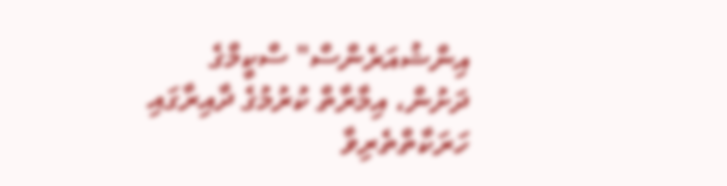އިންޝުއަރެންސް" ސްކީމްގެ ދަށުން، އިމާރާތް ކުރުމުގެ ދާއިރާގައި ހަރަކާތްތެރިވާ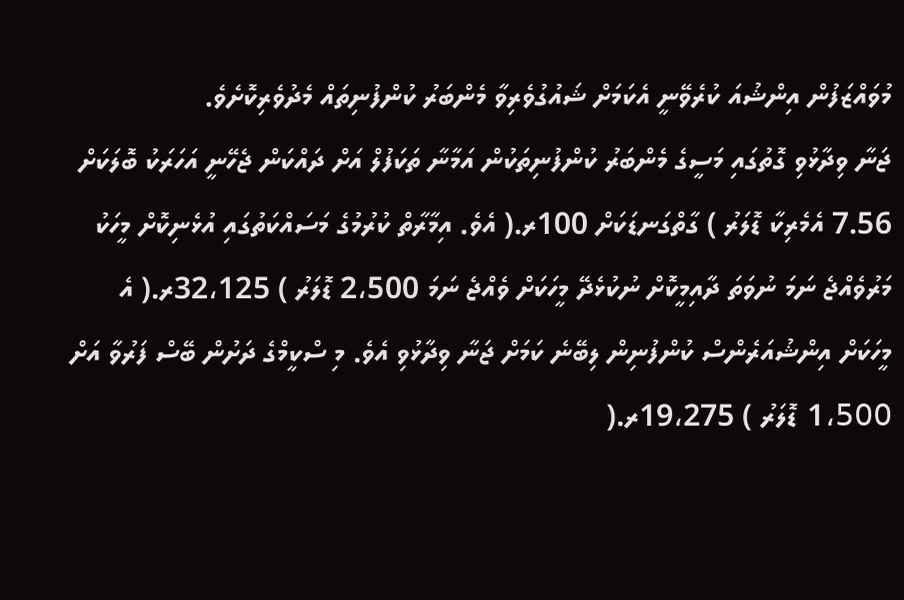މުވައްޒަފުން އިންޝުއަ ކުރެވޭނީ އެކަމަށް ޝައުގުވެރިވާ މެންބަރު ކުންފުނިތައް މެދުވެރިކޮށެވެ.
ޖަނާ ވިދާޅުވި ގޮތުގައި މަސީގެ މެންބަރު ކުންފުނިތަކުން އަމާނާ ތަކަފުލް އަށް ދައްކަން ޖެހޭނީ އަހަރަކު ބޮލަކަށް 7.56 އެމެރިކާ ޑޮލަރު ) ގާތްގަނޑަކަށް 100ރ.( އެވެ. އިމާރާތް ކުރުމުގެ މަސައްކަތުގައި އުޅެނިކޮށް މީހަކު މަރުވެއްޖެ ނަމަ ނުވަތަ ދާއިމީކޮށް ނުކުޅެދޭ މީހަކަށް ވެއްޖެ ނަމަ 2،500 ޑޮލަރު ) 32،125ރ.( އެ މީހަކަށް އިންޝުއަރެންސް ކުންފުނިން ލިބޭނެ ކަމަށް ޖަނާ ވިދާޅުވި އެވެ. މި ސްކީމްގެ ދަށުން ބޭސް ފަރުވާ އަށް 1،500 ޑޮލަރު ) 19،275ރ.(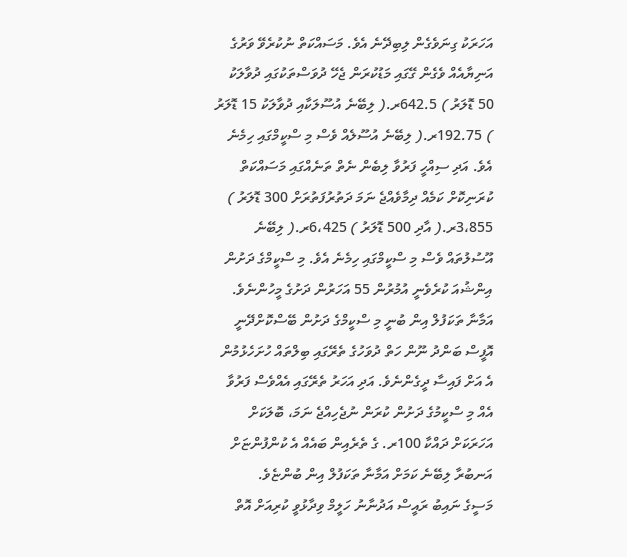އަހަރަކު ގިނަވެގެން ލިބިދޭނެ އެވެ. މަސައްކަތް ނުކުރެވޭ ވަރުގެ އަނިޔާއެއް ވެގެން ގޭގައި މަޑުކުރަން ޖެހޭ ދުވަސްތަކުގައި ދުވާލަކު 50 ޑޮލަރު ) 642.5ރ.( ލިބޭނެ އުސޫލަކާއި ދުވާލަކު 15 ޑޮލަރު ) 192.75ރ.( ލިބޭނެ އުސޫލެއް ވެސް މި ސްކީމްގައި ހިމެނެ އެވެ. އަދި ސިއްހީ ފަރުވާ ލިބެން ނެތް ތަނެއްގައި މަސައްކަތް ކުރަނިކޮށް ކަމެއް ދިމާވެއްޖެ ނަމަ ދަތުރުފަތުރަށް 300 ޑޮލަރު ) 3،855ރ.( އާދި 500 ޑޮލަރު ) 6،425ރ.( ލިބޭނެ އޫސުލުތައް ވެސް މި ސްކީމްގައި ހިމެނެ އެވެ. މި ސްކީމްގެ ދަށުން އިންޝުއަ ކުރެވެނީ އުމުރުން 55 އަހަރުން ދަށުގެ މީހުންނެވެ.
އަމާނާ ތަކަފުލް އިން ބުނީ މި ސްކީމްގެ ދަށުން ބޭސްކޮށްދޭނީ އޮފީސް ބަންދު ނޫން ހަތް ދުވަހުގެ ތެރޭގައި ބިލްތައް ހުށަހެޅުމުން އެ އަށް ފައިސާ ދީގެންނެވެ. އަދި އަހަރު ތެރޭގައި އެއްވެސް ފަރުވާ އެއް މި ސްކީމުގެ ދަށުން ކުރަން ނުޖެހިއްޖެ ނަމަ، ބޮލަކަށް އަހަރަކަށް ދައްކާ 100ރ. ގެ ތެރެއިން ބައެއް އެ ކުންފުންޏަށް އަނބުރާ ލިބޭނެ ކަމަށް އަމާނާ ތަކަފުލް އިން ބުންޏެވެ.
މަސީގެ ނައިބު ރައީސް އަދުނާނު ހަލީމް ވިދާޅުވީ ކުރިއަށް އޮތް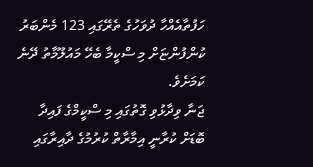ހަފުތާއެއްހާ ދުވަހުގެ ތެރޭގައި 123 މެންބަރު ކުންފުންޏަށް މި ސްކީމާ ބެހޭ މައުލޫމާތު ދޭނެ ކަމަށެވެ.
ޖަނާ ވިދާޅުވި ގޮތުގައި މި ސްކީމްގެ ފައިދާ ބޮޑަށް ކުރާނީ އިމާރާތް ކުރުމުގެ ދާއިރާގައި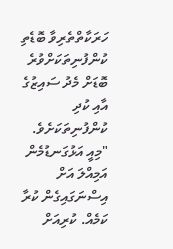ހަރަކާތްތެރިވާ ބޮޑެތި ކުންފުނިތަކަށްވުރެ ބޮޑަށް މެދު ސައިޒުގެ އާއި ކުދި ކުންފުނިތަކަށެވެ.
"މިއީ އަޅުގަނޑުމެން އަމިއްލަ އަށް އިސްނަގައިގެން ކުރާ ކަމެއް. ކުރިއަށް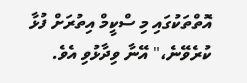އޮތްތަކުގައި މި ސްކީމް އިތުރަށް ފުޅާ ކުރެވޭނެ،" އޭނާ ވިދާޅުވި އެވެ.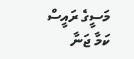މަސީގެ ރައީސް ކަމާ ޖަނާ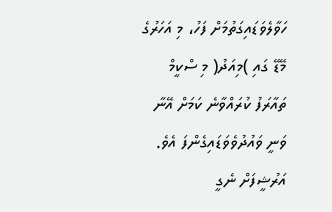ހަވާލެވަޑައިގަތުމަށް ފަހު، މި އަހަރުގެ މޭޑޭ ގައި )މިއަދު( މި ސްކީމް ތައާރަފު ކުރައްވާނެ ކަމަށް އޭނާ ވަނީ ވައުދުވެވަޑައިގެންފަ އެވެ.
އަރުޝީފަށް ނެގީ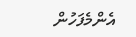އެންމެފަހުން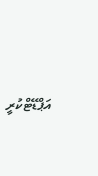އަޕްޑޭޓްކުރީ